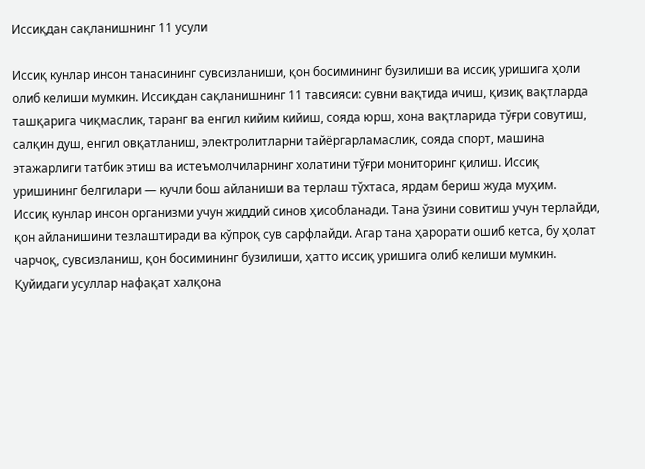Иссиқдан сақланишнинг 11 усули

Иссиқ кунлар инсон танасининг сувсизланиши, қон босимининг бузилиши ва иссиқ уришига ҳоли олиб келиши мумкин. Иссиқдан сақланишнинг 11 тавсияси: сувни вақтида ичиш, қизиқ вақтларда ташқарига чиқмаслик, таранг ва енгил кийим кийиш, сояда юрш, хона вақтларида тўғри совутиш, салқин душ, енгил овқатланиш, электролитларни тайёргарламаслик, сояда спорт, машина этажарлиги татбик этиш ва истеъмолчиларнинг холатини тўғри мониторинг қилиш. Иссиқ уришининг белгилари — кучли бош айланиши ва терлаш тўхтаса, ярдам бериш жуда муҳим.
Иссиқ кунлар инсон организми учун жиддий синов ҳисобланади. Тана ўзини совитиш учун терлайди, қон айланишини тезлаштиради ва кўпроқ сув сарфлайди. Агар тана ҳарорати ошиб кетса, бу ҳолат чарчоқ, сувсизланиш, қон босимининг бузилиши, ҳатто иссиқ уришига олиб келиши мумкин.
Қуйидаги усуллар нафақат халқона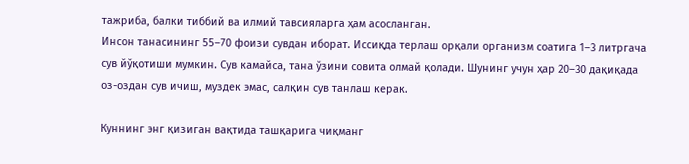тажриба, балки тиббий ва илмий тавсияларга ҳам асосланган.
Инсон танасининг 55–70 фоизи сувдан иборат. Иссиқда терлаш орқали организм соатига 1–3 литргача сув йўқотиши мумкин. Сув камайса, тана ўзини совита олмай қолади. Шунинг учун ҳар 20–30 дақиқада оз-оздан сув ичиш, муздек эмас, салқин сув танлаш керак.

Куннинг энг қизиган вақтида ташқарига чиқманг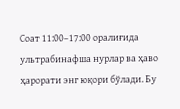Соат 11:00–17:00 оралиғида ультрабинафша нурлар ва ҳаво ҳарорати энг юқори бўлади. Бу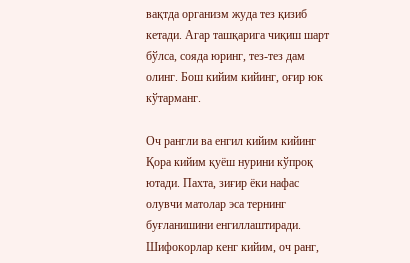вақтда организм жуда тез қизиб кетади. Агар ташқарига чиқиш шарт бўлса, сояда юринг, тез-тез дам олинг. Бош кийим кийинг, оғир юк кўтарманг.

Оч рангли ва енгил кийим кийинг
Қора кийим қуёш нурини кўпроқ ютади. Пахта, зиғир ёки нафас олувчи матолар эса тернинг буғланишини енгиллаштиради. Шифокорлар кенг кийим, оч ранг,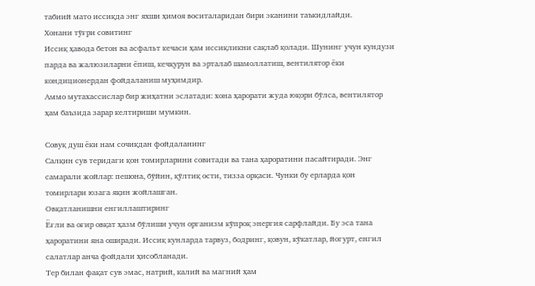табиий мато иссиқда энг яхши ҳимоя воситаларидан бири эканини таъкидлайди.
Хонани тўғри совитинг
Иссиқ ҳавода бетон ва асфальт кечаси ҳам иссиқликни сақлаб қолади. Шунинг учун кундузи парда ва жалюзиларни ёпиш, кечқурун ва эрталаб шамоллатиш, вентилятор ёки кондиционердан фойдаланиш муҳимдир.
Аммо мутахассислар бир жиҳатни эслатади: хона ҳарорати жуда юқори бўлса, вентилятор ҳам баъзида зарар келтириши мумкин.

Совуқ душ ёки нам сочиқдан фойдаланинг
Салқин сув теридаги қон томирларини совитади ва тана ҳароратини пасайтиради. Энг самарали жойлар: пешона, бўйин, қўлтиқ ости, тизза орқаси. Чунки бу ерларда қон томирлари юзага яқин жойлашган.
Овқатланишни енгиллаштиринг
Ёғли ва оғир овқат ҳазм бўлиши учун организм кўпроқ энергия сарфлайди. Бу эса тана ҳароратини яна оширади. Иссиқ кунларда тарвуз, бодринг, қовун, кўкатлар, йогурт, енгил салатлар анча фойдали ҳисобланади.
Тер билан фақат сув эмас, натрий, калий ва магний ҳам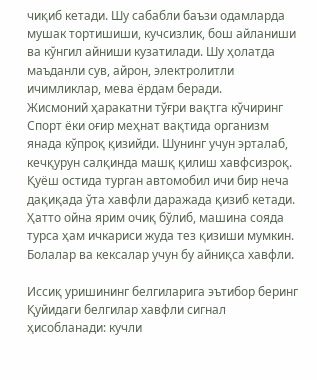чиқиб кетади. Шу сабабли баъзи одамларда мушак тортишиши, кучсизлик, бош айланиши ва кўнгил айниши кузатилади. Шу ҳолатда маъданли сув, айрон, электролитли ичимликлар, мева ёрдам беради.
Жисмоний ҳаракатни тўғри вақтга кўчиринг
Спорт ёки оғир меҳнат вақтида организм янада кўпроқ қизийди. Шунинг учун эрталаб, кечқурун салқинда машқ қилиш хавфсизроқ.
Қуёш остида турган автомобил ичи бир неча дақиқада ўта хавфли даражада қизиб кетади. Ҳатто ойна ярим очиқ бўлиб, машина сояда турса ҳам ичкариси жуда тез қизиши мумкин. Болалар ва кексалар учун бу айниқса хавфли.

Иссиқ уришининг белгиларига эътибор беринг
Қуйидаги белгилар хавфли сигнал ҳисобланади: кучли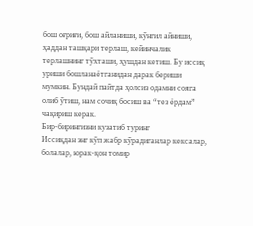бош оғриғи, бош айланиши, кўнгил айниши, ҳаддан ташқари терлаш, кейинчалик терлашнинг тўхташи, ҳушдан кетиш. Бу иссиқ уриши бошланаётганидан дарак бериши мумкин. Бундай пайтда ҳолсиз одамни сояга олиб ўтиш, нам сочиқ босиш ва “тез ёрдам” чақириш керак.
Бир-бирингизни кузатиб туринг
Иссиқдан энг кўп жабр кўрадиганлар кексалар, болалар, юрак-қон томир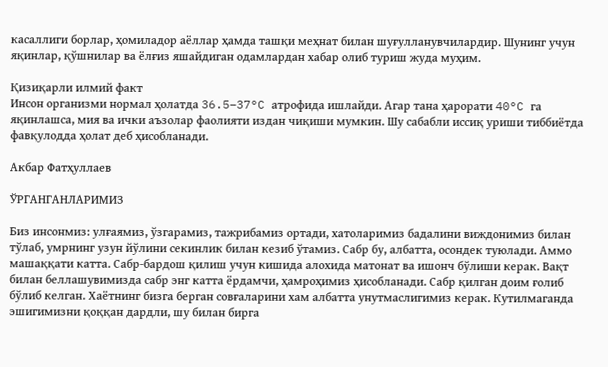касаллиги борлар, ҳомиладор аёллар ҳамда ташқи меҳнат билан шуғулланувчилардир. Шунинг учун яқинлар, қўшнилар ва ёлғиз яшайдиган одамлардан хабар олиб туриш жуда муҳим.

Қизиқарли илмий факт
Инсон организми нормал ҳолатда 36.5–37°C атрофида ишлайди. Агар тана ҳарорати 40°C га яқинлашса, мия ва ички аъзолар фаолияти издан чиқиши мумкин. Шу сабабли иссиқ уриши тиббиётда фавқулодда ҳолат деб ҳисобланади.

Акбар Фатҳуллаев

ЎРГАНГАНЛАРИМИЗ

Биз инсонмиз: улғаямиз, ўзгарамиз, тажрибамиз ортади, хатоларимиз бадалини виждонимиз билан тўлаб, умрнинг узун йўлини секинлик билан кезиб ўтамиз. Сабр бу, албатта, осондек туюлади. Аммо машаққати катта. Сабр-бардош қилиш учун кишида алохида матонат ва ишонч бўлиши керак. Вақт билан беллашувимизда сабр энг катта ёрдамчи, ҳамроҳимиз ҳисобланади. Сабр қилган доим ғолиб бўлиб келган. Хаётнинг бизга берган совғаларини хам албатта унутмаслигимиз керак. Кутилмаганда эшигимизни қоққан дардли, шу билан бирга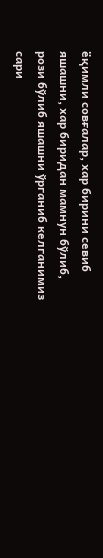ёқимли совғалар, хар бирини севиб яшашни, хар биридан мамнун бўлиб, рози бўлиб яшашни ўрганиб келганимиз сари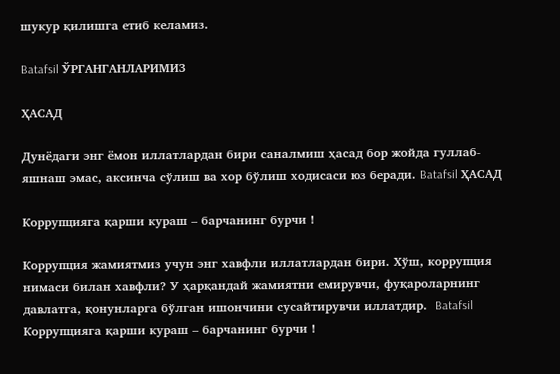шукур қилишга етиб келамиз.

Batafsil ЎРГАНГАНЛАРИМИЗ

ҲАСАД

Дунёдаги энг ёмон иллатлардан бири саналмиш ҳасад бор жойда гуллаб-яшнаш эмас, аксинча сўлиш ва хор бўлиш ходисаси юз беради. Batafsil ҲАСАД

Коррупцияга қарши кураш – барчанинг бурчи !

Коррупция жамиятмиз учун энг хавфли иллатлардан бири. Хўш, коррупция нимаси билан хавфли? У ҳарқандай жамиятни емирувчи, фуқароларнинг давлатга, қонунларга бўлган ишончини сусайтирувчи иллатдир.  Batafsil Коррупцияга қарши кураш – барчанинг бурчи !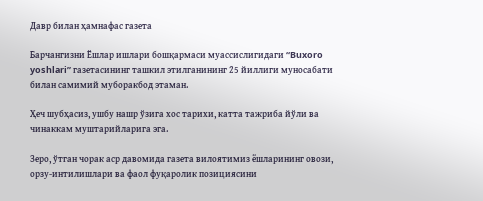Давр билан ҳамнафас газета

Барчангизни Ёшлар ишлари бошқармаси муассислигидаги “Buxoro yoshlari” газетасининг ташкил этилганининг 25 йиллиги муносабати билан самимий муборакбод этаман.

Ҳеч шубҳасиз, ушбу нашр ўзига хос тарихи, катта тажриба йўли ва чинаккам муштарийларига эга.

Зеро, ўтган чорак аср давомида газета вилоятимиз ёшларининг овози, орзу-интилишлари ва фаол фуқаролик позициясини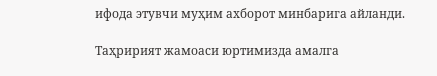ифода этувчи муҳим ахборот минбарига айланди.

Таҳририят жамоаси юртимизда амалга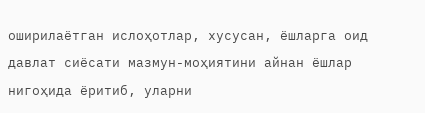оширилаётган ислоҳотлар, хусусан, ёшларга оид давлат сиёсати мазмун-моҳиятини айнан ёшлар нигоҳида ёритиб, уларни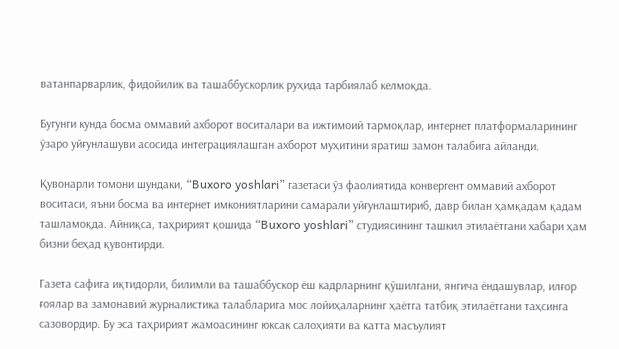ватанпарварлик, фидойилик ва ташаббускорлик руҳида тарбиялаб келмоқда.

Бугунги кунда босма оммавий ахборот воситалари ва ижтимоий тармоқлар, интернет платформаларининг ўзаро уйғунлашуви асосида интеграциялашган ахборот муҳитини яратиш замон талабига айланди.

Қувонарли томони шундаки, “Buxoro yoshlari” газетаси ўз фаолиятида конвергент оммавий ахборот воситаси, яъни босма ва интернет имкониятларини самарали уйғунлаштириб, давр билан ҳамқадам қадам ташламоқда. Айниқса, таҳририят қошида “Buxoro yoshlari” студиясининг ташкил этилаётгани хабари ҳам бизни беҳад қувонтирди.

Газета сафига иқтидорли, билимли ва ташаббускор ёш кадрларнинг қўшилгани, янгича ёндашувлар, илғор ғоялар ва замонавий журналистика талабларига мос лойиҳаларнинг ҳаётга татбиқ этилаётгани таҳсинга сазовордир. Бу эса таҳририят жамоасининг юксак салоҳияти ва катта масъулият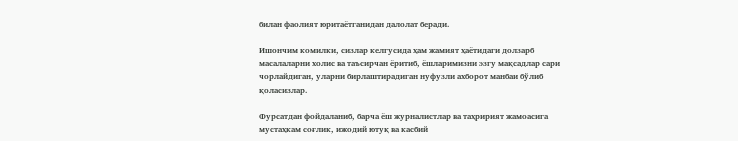билан фаолият юритаётганидан далолат беради.

Ишончим комилки, сизлар келгусида ҳам жамият ҳаётидаги долзарб масалаларни холис ва таъсирчан ёритиб, ёшларимизни эзгу мақсадлар сари чорлайдиган, уларни бирлаштирадиган нуфузли ахборот манбаи бўлиб қоласизлар.

Фурсатдан фойдаланиб, барча ёш журналистлар ва таҳририят жамоасига мустаҳкам соғлик, ижодий ютуқ ва касбий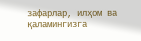зафарлар, илҳом ва қаламингизга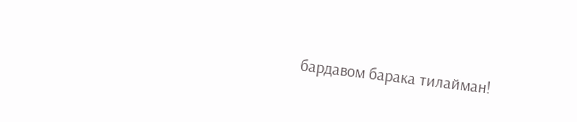бардавом барака тилайман!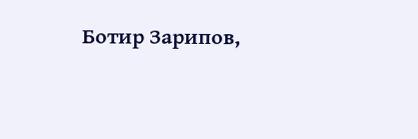Ботир Зарипов,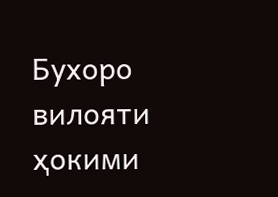Бухоро вилояти ҳокими